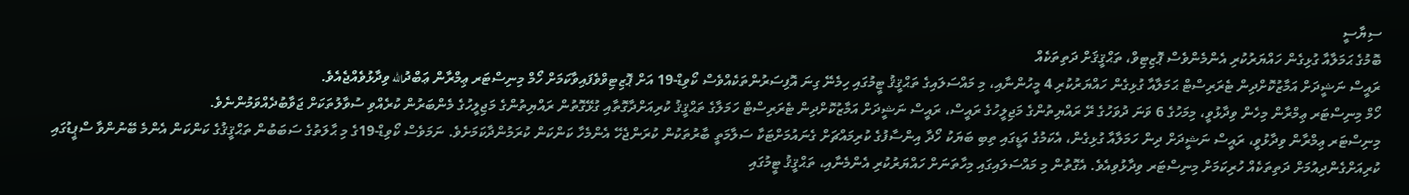ސިޔާސީ
ބޮމުގެ ޙަމަލާއާ ގުޅިގެން ހައްޔަރުކުރި އެންމެންވެސް ޕޮޒިޓިވް، ތަޙްޤީޤަށް ދަތިތަކެއް
ރައީސް ނަޝީދަށް އަމާޒުކޮށްދިން ޓެރަރިސްޓް ޙަމަލާއާ ގުޅިގެން ހައްޔަރުކުރި 4 މީހުންނާއި، މި މައްސަލައިގެ ތަޙްޤީޤު ޓީމުގައި ހިމެނޭ ގިނަ އޮފިސަރުންތަކެއްވެސް ކޯވިޑް-19 އަށް ޕޮޒިޓިވްވެފައިވާކަމަށް ހޯމް މިނިސްޓަރ ޢިމްރާން ޢަބްދުالله ވިދާޅުވެއްޖެއެވެ.
ހޯމް މިނިސްޓަރ ޢިމްރާން މިހެން ވިދާޅުވީ، މިމަހުގެ 6 ވަނަ ދުވަހުގެ ރޭ ރައްޔިތުންގެ މަޖިލީހުގެ ރައީސް، ރައީސް ނަޝީދަށް އަމާޒުކޮށްދިން ޓެރަރިސްޓް ހަމަލާގެ ތަޙްޤީޤު ކުރިއަށްދާގޮތާއި ގުޅޭގޮތުން ރައްޔިތުންގެ މަޖިލީހުގެ މެންބަރުން ކުރެއްވި ސުވާލުތަކަށް ޖަވާބުދެއްވަމުންނެވެ.
މިނިސްޓަރ ޢިމްރާން ވިދާޅުވީ، ރައީސް ނަޝީދަށް ދިން ހަމަލާއާ ގުޅިގެން، އެކަމުގެ އަޑީގައި ތިބި ބަޔަކު ހޯދާ އިންސާފުގެ ކުރިމައްޗަށް ގެނައުމަށްޓަކާ ސަލާމަތީ ބާރުތަކުން ކުރަންޖެހޭ އެންމެހާ ކަންކަން ކުރަމުންދާކަމަށެވެ. ނަމަވެސް ކޯވިޑް-19ގެ މި ޙާލަތުގެ ސަބަބުން ތަޙްޤީޤުގެ ކަންކަން އެންމެ ބޭނުންވާ ސްޕީޑުގައި ކުރިއަށްގެންދިއުމަށް ދަތިތަކެއް ހުރިކަމަށް މިނިސްޓަރ ވިދާޅުވިއެވެ. އެގޮތުން މި މައްސަލައިގައި މިހާތަނަށް ހައްޔަރުކުރި އެންމެނާއި، ތަޙްޤީޤު ޓީމުގައި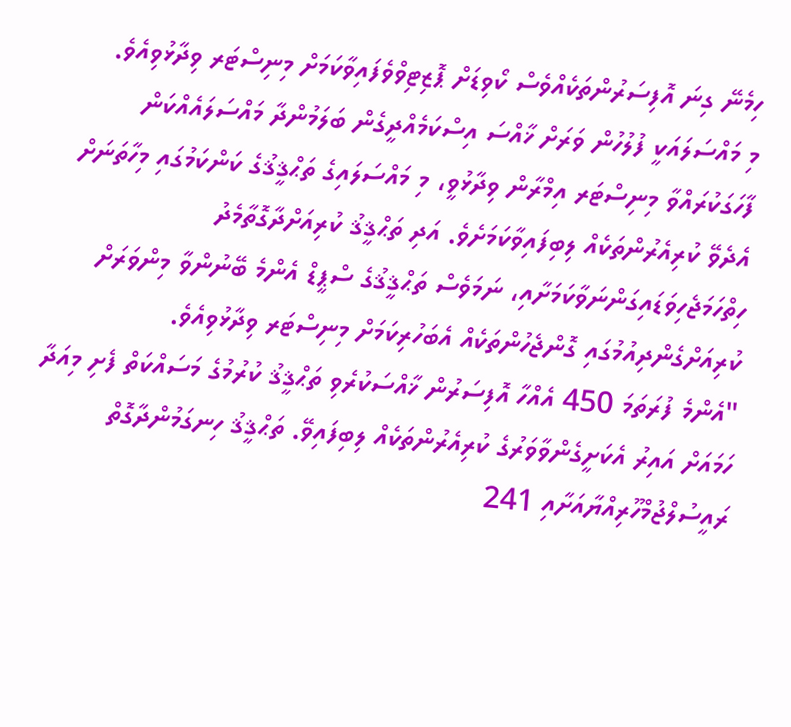ހިމެނޭ ގިނަ އޮފިސަރުންތަކެއްވެސް ކޯވިޑަށް ޕޮޒިޓިވްވެފައިވާކަމަށް މިނިސްޓަރ ވިދާޅުވިއެވެ.
މި މައްސަލައަކީ ފުލުހުން ވަރަށް ޚާއްސަ އިސްކަމެއްދީގެން ބަލަމުންދާ މައްސަލައެއްކަން ފާހަގަކުރައްވާ މިނިސްޓަރ އިމްރާން ވިދާޅުވީ، މި މައްސަލައިގެ ތަޙްޤީޤުގެ ކަންކަމުގައި މިހާތަނަށް އެދެވޭ ކުރިއެރުންތަކެއް ލިބިފައިވާކަމަށެވެ. އަދި ތަޙްޤީޤު ކުރިއަށްދާގޮތާމެދު ހިތްހަމަޖެހިވަޑައިގަންނަވާކަމަށާއި، ނަމަވެސް ތަޙްޤީޤުގެ ސްޕީޑް އެންމެ ބޭނުންވާ މިންވަރަށް ކުރިއަށްގެންދިއުމުގައި ގޮންޖެހުންތަކެއް އެބަހުރިކަމަށް މިނިސްޓަރ ވިދާޅުވިއެވެ.
"އެންމެ ފުރަތަމަ 450 އެއްހާ އޮފިސަރުން ޚާއްސަކުރެވި ތަޙްޤީޤު ކުރުމުގެ މަސައްކަތް ފެށި މިއަދާ ހަމައަށް އައިރު އެކަށީގެންވާވަރުގެ ކުރިއެރުންތަކެއް ލިބިފައިވޭ. ތަޙްޤީޤު ހިނގަމުންދާގޮތް ރައީސުލްޖުމްހޫރިއްޔާއަށާއި 241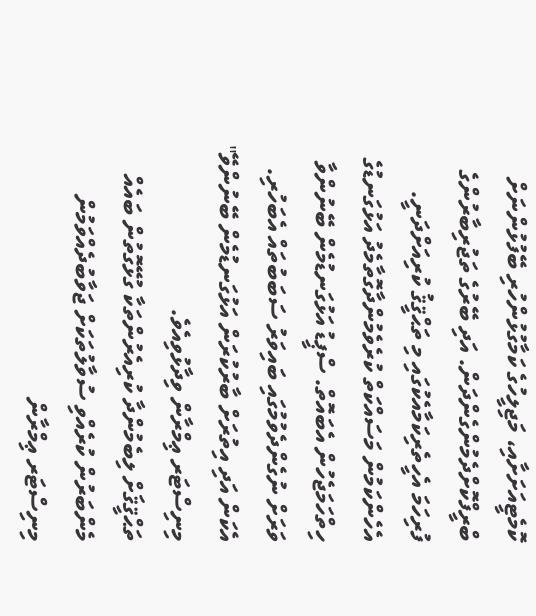ކޮމެޓީއަށަށާއި، މަޖިލީހުގެ ކަމާގުޅުންހުރި ބޭފުޅުންނަށް ބްރީފްކޮށްދެމުންގެންދަން. އަދި ބޭރުގެ ތަޖުރިބާރުންގެ ފުރިހަމަ އެހީތެރިކަމާއެކުގައި މި ތަޙްޤީޤު ކުރިއަށްދަނީ. އެހެންކަމުން މަސައްކަތް ކުރެވެމުންދާގޮތާމެދު އަޅުގަނޑުގެ ހިތްހަމަޖެހުން އެބައޮތް. ސްޕީޑު އަޅުގަނޑުމެން ބޭނުންވާ ވަރަށް ނުގެންދެވުމުގައި ބައިވަރު ސަބަބުތައް އެބަހުރި. އެކަން އަދި އިތުރަށް ބާރުކުރަން އަޅުގަނޑުމެން ބޭނުންވޭ" މިނިސްޓަރ ޢިމްރާން ވިދާޅުވިއެވެ.
ތަޙްޤީޤަށް ލިބެމުންދާ ކުރިއެރުންތަކާ ގުޅޭގޮތުން ބައެއް މެންބަރުން ކުރެއްވި ސުވާލުތަކަށް ޖަވާބުދެއްވަމުން މިނިސްޓަރ ޢިމްރާން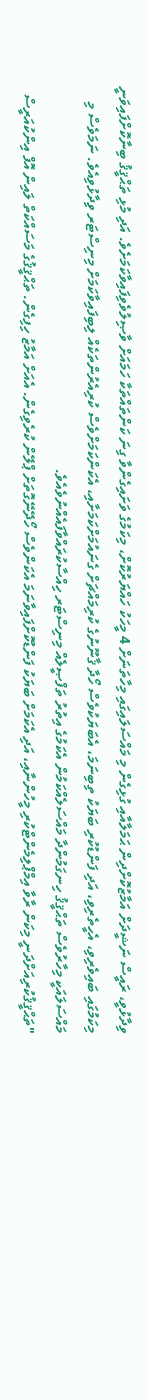ވިދާޅުވީ، ރައީސް ނަޝީދަށް އަމާޒުކޮށްދިން ޙަމަލާއާއި ގުޅިގެން މި މައްސަލައިގައި މިހާތަނަށް 4 މީހަކު ހައްޔަރުކޮށް، މިކަމުގެ ވަށައިގެންވާ ގިނަ ކަންތައްތަކާ ހަމައަށް ވާޞިލުވެވިފައިވާކަމަށެވެ. އަދި މުޅި ތަޙްޤީޤު ބިނާކޮށްފައިވަނީ މިކަމުގައި ބައިވެރިވި، އެހީތެރިވި، އަދި ފަންޑުކުރި ބަޔަކު ތިބިނަމަ، އެބަޔަކުވެސް ހޯދާ ޤާނޫނުގެ ކުރިމައްޗަށް ގެނައުމަށްކަމަށާއި، އެކަންކަމަށްވެސް ކުރިއެރުންތަކެއް ލިބިފައިވާކަމަށް މިނިސްޓަރ ވިދާޅުވިއެވެ. ނަމަވެސް މި މައްސަލައަކީ މިހާރުވެސް ތަޙްޤީޤު ހިނގަމުންދާ މައްސަލެއްކަމުން އެކަމުގެ އިތުރު ތަފްޞީލެއް މިނިސްޓަރ ހިއްސާކުރައްވާފައެއްނުވެއެވެ.
"ތަޙްޤީޤުކުރިއަށްދަނީ މިކަން ރާވާ އިމްޕްލިމެންޓްކުރި މީހުންނާއި، އަދި އެކަމަށް ބަޔަކު ފަންޑުކޮށްފައިވާނަމަ އެކަންވެސް ހޯދޭނޭގޮތަށް ޕްލޭން ކުރެވިގެން. އެއަށް އަމާޒު ހިފިގެން. ތަޙްޤީޤުގެ މަސައްކަތް ލައިން އޮފް އިންކުއަރީސް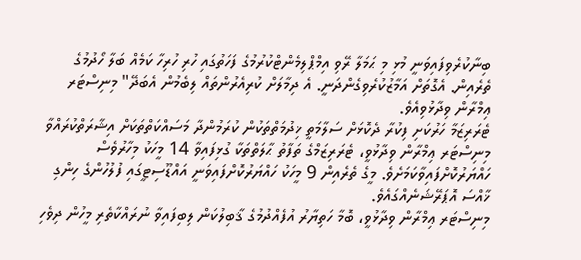ބިނާކުރެވިފައިވަނީ މުޅި މި ޙަމަލާ ރޭވި އިމްޕްލިމެންޓްކުރުމުގެ ފަހަތުގައި ހުރި ހުރިހާ ކަމެއް ބަލާ ހޯދުމުގެ ތެރެއިން. އެގޮތަށް އަމާޒުކުރެވިގެންދަނީ. އެ ދިމާލަށް ކުރިއެރުންތައް ލިބެމުން އެބަދޭ" މިނިސްޓަރ ޢިމްރާން ވިދާޅުވިއެވެ.
ޓެރަރިޒަމާ ހަރުކަށި ފިކުރާ ދެކޮޅަށް ސަލާމަތީ ޚިދުމަތްތަކުން ކުރަމުންދާ މަސައްކަތްތަކަށް އިޝާރަތްކުރައްވާ މިނިސްޓަރ ޢިމްރާން ވިދާޅުވީ، ޓެރަރިޒަމްގެ ތަފާތު ޙާލަތްތަކާ ގުޅިފައިވާ 14 މީހަކު މިހާރުވެސް ހައްޔަރުކޮށްފައިވާކަމަށެވެ. މީގެ ތެރެއިން 9 މީހަކު ހައްޔަރުކޮށްފައިވަނީ އައްޑޫސިޓީގައި ފުލުހުންގެ ހިންގި ޚާއްސަ އޮޕަރޭޝަނެއްގައެވެ.
މިނިސްޓަރ ޢިމްރާން ވިދާޅުވީ، ބޮމާ ހަތިޔާރު އުފެއްދުމުގެ ޤާބިލުކަން ލިބިފައިވާ ނުރައްކާތެރި މީހުން ދިވެހި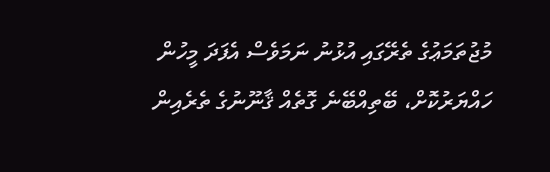މުޖުތަމަޢުގެ ތެރޭގައި އުޅުނު ނަމަވެސް އެފަދަ މީހުން ހައްޔަރުކޮށް، ބޭތިއްބޭނެ ގޮތެއް ޤާނޫނުގެ ތެރެއިން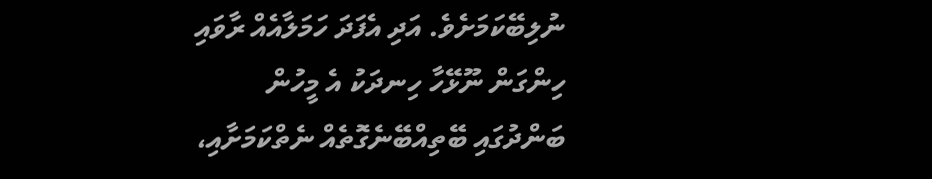ނުލިބޭކަމަށެވެ. އަދި އެފަދަ ހަމަލާއެއް ރާވައި ހިންގަން ނޫޅޭހާ ހިނދަކު އެ މީހުން ބަންދުގައި ބޭތިއްބޭނެގޮތެއް ނެތްކަމަށާއި،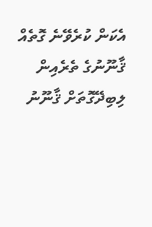އެކަން ކުރެވޭނެ ގޮތެއް ޤާނޫނުގެ ތެރެއިން ލިބިދޭގޮތަށް ޤާނޫނު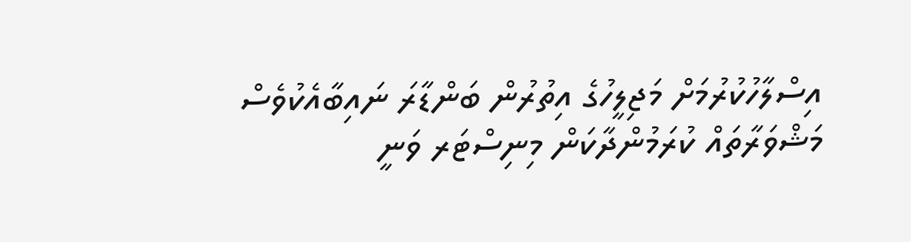އިސްލާހުކުރުމަށް މަޖިލީހުގެ އިތުރުން ބަންޑާރަ ނައިބާއެކުވެސް މަޝްވަރާތައް ކުރަމުންދާކަން މިނިސްޓަރ ވަނީ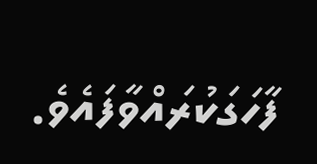ފާހަގަކުރައްވާފައެވެ.